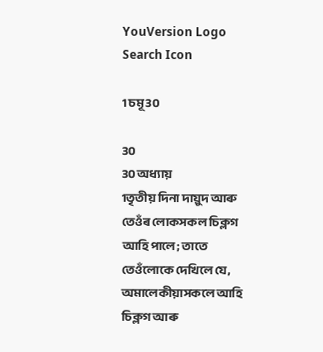YouVersion Logo
Search Icon

1 চমূ 30

30
30 অধ্যায়
1তৃতীয় দিনা দায়ুদ আৰু তেওঁৰ লোকসকল চিক্লগ আহি পালে; তাতে তেওঁলোকে দেখিলে যে, অমালেকীয়াসকলে আহি চিক্লগ আৰু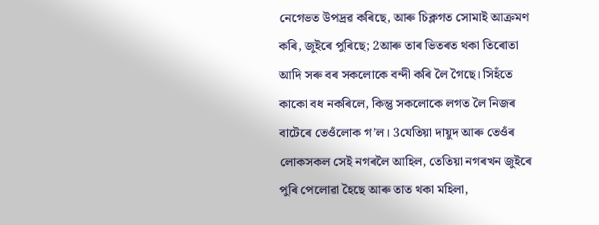নেগেভত উপদ্ৰৱ কৰিছে, আৰু চিক্লগত সোমাই আক্ৰমণ কৰি, জুইৰে পুৰিছে; 2আৰু তাৰ ভিতৰত থকা তিৰোতা আদি সৰু বৰ সকলোকে বন্দী কৰি লৈ গৈছে। সিহঁতে কাকো বধ নকৰিলে, কিন্তু সকলোকে লগত লৈ নিজৰ বাটেৰে তেওঁলোক গ’ল। 3যেতিয়া দায়ুদ আৰু তেওঁৰ লোকসকল সেই নগৰলৈ আহিল, তেতিয়া নগৰখন জুইৰে পুৰি পেলোৱা হৈছে আৰু তাত থকা মহিলা,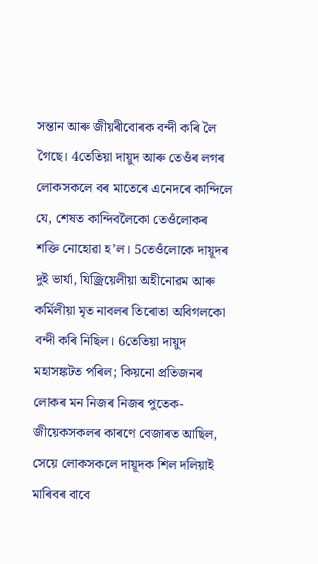সন্তান আৰু জীয়ৰীবোৰক বন্দী কৰি লৈ গৈছে। 4তেতিয়া দায়ুদ আৰু তেওঁৰ লগৰ লোকসকলে বৰ মাতেৰে এনেদৰে কান্দিলে যে, শেষত কান্দিবলৈকো তেওঁলোকৰ শক্তি নোহোৱা হ’ল। 5তেওঁলোকে দায়ূদৰ দুই ভাৰ্যা, যিজ্ৰিয়েলীয়া অহীনোৱম আৰু কৰ্মিলীয়া মৃত নাবলৰ তিৰোতা অবিগলকো বন্দী কৰি নিছিল। 6তেতিয়া দায়ুদ মহাসঙ্কটত পৰিল; কিয়নো প্ৰতিজনৰ লোকৰ মন নিজৰ নিজৰ পুতেক-জীয়েকসকলৰ কাৰণে বেজাৰত আছিল, সেয়ে লোকসকলে দায়ূদক শিল দলিয়াই মাৰিবৰ বাবে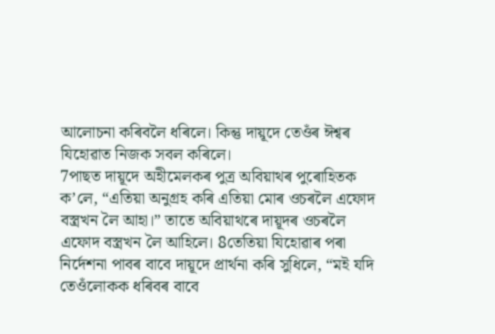আলোচনা কৰিবলৈ ধৰিলে। কিন্তু দায়ূদে তেওঁৰ ঈশ্বৰ যিহোৱাত নিজক সবল কৰিলে।
7পাছত দায়ূদে অহীমেলকৰ পুত্ৰ অবিয়াথৰ পুৰোহিতক ক’লে, “এতিয়া অনুগ্ৰহ কৰি এতিয়া মোৰ ওচৰলৈ এফোদ বস্ত্রখন লৈ আহা।” তাতে অবিয়াথৰে দায়ূদৰ ওচৰলৈ এফোদ বস্ত্রখন লৈ আহিলে। 8তেতিয়া যিহোৱাৰ পৰা নিৰ্দেশনা পাবৰ বাবে দায়ূদে প্ৰাৰ্থনা কৰি সুধিলে, “মই যদি তেওঁলোকক ধৰিবৰ বাবে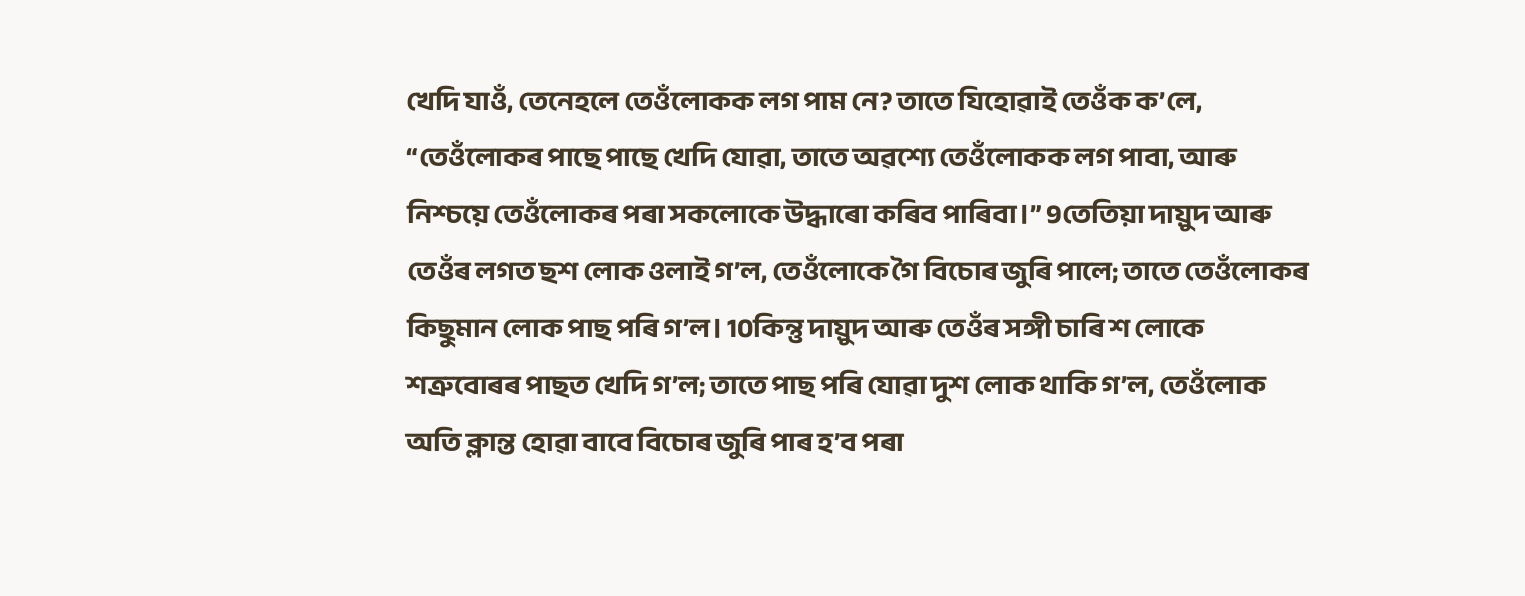খেদি যাওঁ, তেনেহলে তেওঁলোকক লগ পাম নে? তাতে যিহোৱাই তেওঁক ক’লে, “তেওঁলোকৰ পাছে পাছে খেদি যোৱা, তাতে অৱশ্যে তেওঁলোকক লগ পাবা, আৰু নিশ্চয়ে তেওঁলোকৰ পৰা সকলোকে উদ্ধাৰো কৰিব পাৰিবা।” 9তেতিয়া দায়ুদ আৰু তেওঁৰ লগত ছশ লোক ওলাই গ’ল, তেওঁলোকে গৈ বিচোৰ জুৰি পালে; তাতে তেওঁলোকৰ কিছুমান লোক পাছ পৰি গ’ল। 10কিন্তু দায়ুদ আৰু তেওঁৰ সঙ্গী চাৰি শ লোকে শত্ৰুবোৰৰ পাছত খেদি গ’ল; তাতে পাছ পৰি যোৱা দুশ লোক থাকি গ’ল, তেওঁলোক অতি ক্লান্ত হোৱা বাবে বিচোৰ জুৰি পাৰ হ’ব পৰা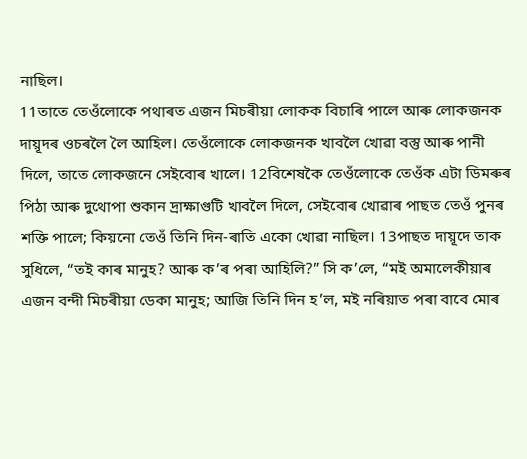নাছিল।
11তাতে তেওঁলোকে পথাৰত এজন মিচৰীয়া লোকক বিচাৰি পালে আৰু লোকজনক দায়ূদৰ ওচৰলৈ লৈ আহিল। তেওঁলোকে লোকজনক খাবলৈ খোৱা বস্তু আৰু পানী দিলে, তাতে লোকজনে সেইবোৰ খালে। 12বিশেষকৈ তেওঁলোকে তেওঁক এটা ডিমৰুৰ পিঠা আৰু দুথোপা শুকান দ্ৰাক্ষাগুটি খাবলৈ দিলে, সেইবোৰ খোৱাৰ পাছত তেওঁ পুনৰ শক্তি পালে; কিয়নো তেওঁ তিনি দিন-ৰাতি একো খোৱা নাছিল। 13পাছত দায়ূদে তাক সুধিলে, “তই কাৰ মানুহ? আৰু ক’ৰ পৰা আহিলি?” সি ক’লে, “মই অমালেকীয়াৰ এজন বন্দী মিচৰীয়া ডেকা মানুহ; আজি তিনি দিন হ’ল, মই নৰিয়াত পৰা বাবে মোৰ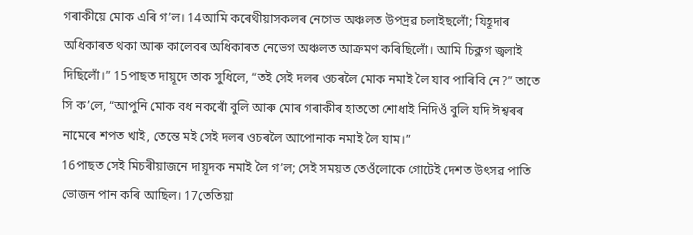গৰাকীয়ে মোক এৰি গ’ল। 14আমি কৰেথীয়াসকলৰ নেগেভ অঞ্চলত উপদ্ৰৱ চলাইছলোঁ; যিহূদাৰ অধিকাৰত থকা আৰু কালেবৰ অধিকাৰত নেভেগ অঞ্চলত আক্ৰমণ কৰিছিলোঁ। আমি চিক্লগ জ্ৱলাই দিছিলোঁ।” 15পাছত দায়ূদে তাক সুধিলে, “তই সেই দলৰ ওচৰলৈ মোক নমাই লৈ যাব পাৰিবি নে?” তাতে সি ক’লে, “আপুনি মোক বধ নকৰোঁ বুলি আৰু মোৰ গৰাকীৰ হাততো শোধাই নিদিওঁ বুলি যদি ঈশ্বৰৰ নামেৰে শপত খাই, তেন্তে মই সেই দলৰ ওচৰলৈ আপোনাক নমাই লৈ যাম।”
16পাছত সেই মিচৰীয়াজনে দায়ূদক নমাই লৈ গ’ল; সেই সময়ত তেওঁলোকে গোটেই দেশত উৎসৱ পাতি ভোজন পান কৰি আছিল। 17তেতিয়া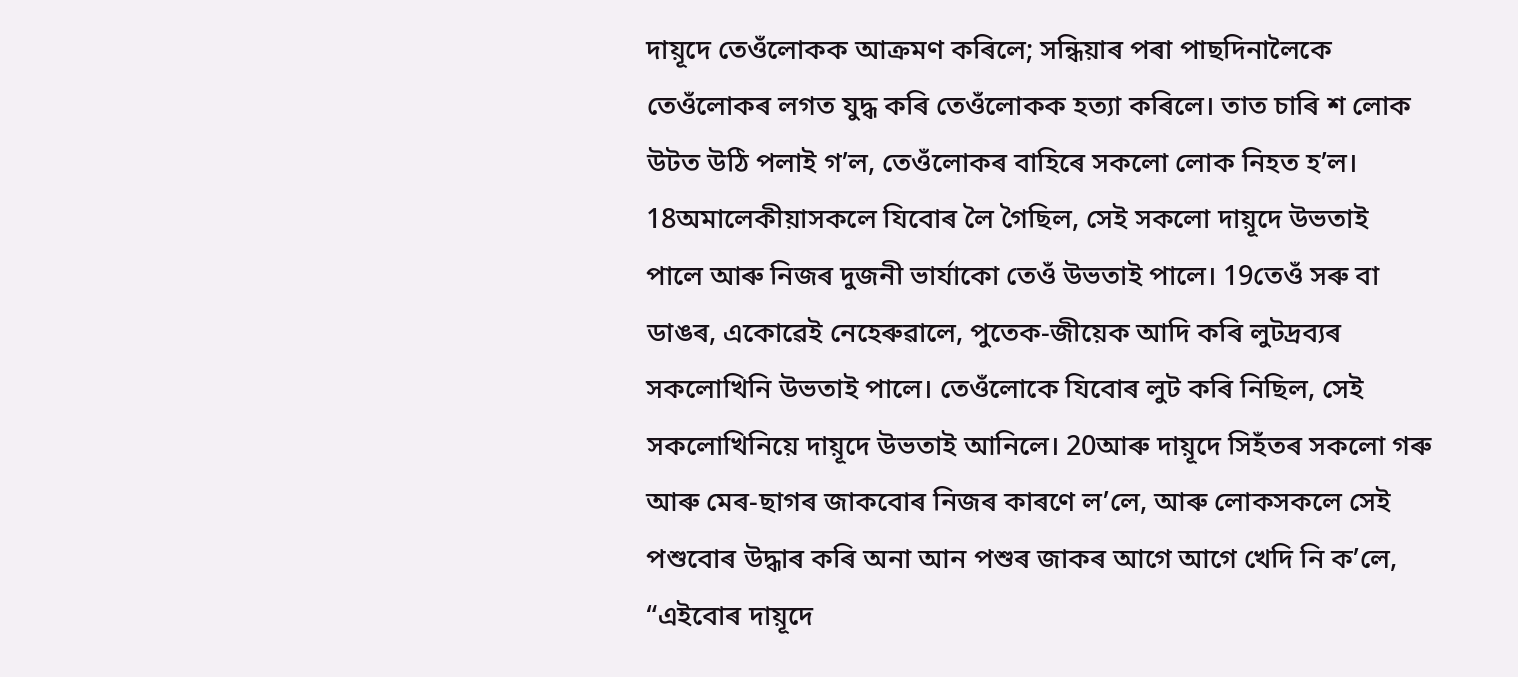দায়ূদে তেওঁলোকক আক্ৰমণ কৰিলে; সন্ধিয়াৰ পৰা পাছদিনালৈকে তেওঁলোকৰ লগত যুদ্ধ কৰি তেওঁলোকক হত্যা কৰিলে। তাত চাৰি শ লোক উটত উঠি পলাই গ’ল, তেওঁলোকৰ বাহিৰে সকলো লোক নিহত হ’ল। 18অমালেকীয়াসকলে যিবোৰ লৈ গৈছিল, সেই সকলো দায়ূদে উভতাই পালে আৰু নিজৰ দুজনী ভাৰ্যাকো তেওঁ উভতাই পালে। 19তেওঁ সৰু বা ডাঙৰ, একোৱেই নেহেৰুৱালে, পুতেক-জীয়েক আদি কৰি লুটদ্ৰব্যৰ সকলোখিনি উভতাই পালে। তেওঁলোকে যিবোৰ লুট কৰি নিছিল, সেই সকলোখিনিয়ে দায়ূদে উভতাই আনিলে। 20আৰু দায়ূদে সিহঁতৰ সকলো গৰু আৰু মেৰ-ছাগৰ জাকবোৰ নিজৰ কাৰণে ল’লে, আৰু লোকসকলে সেই পশুবোৰ উদ্ধাৰ কৰি অনা আন পশুৰ জাকৰ আগে আগে খেদি নি ক’লে, “এইবোৰ দায়ূদে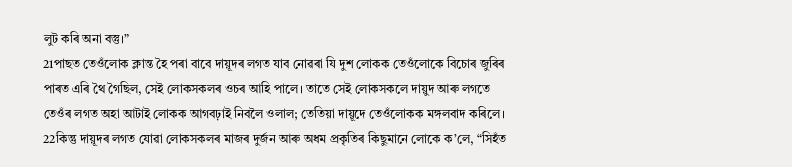লুট কৰি অনা বস্তু।”
21পাছত তেওঁলোক ক্লান্ত হৈ পৰা বাবে দায়ূদৰ লগত যাব নোৱৰা যি দুশ লোকক তেওঁলোকে বিচোৰ জুৰিৰ পাৰত এৰি থৈ গৈছিল, সেই লোকসকলৰ ওচৰ আহি পালে। তাতে সেই লোকসকলে দায়ুদ আৰু লগতে তেওঁৰ লগত অহা আটাই লোকক আগবঢ়াই নিবলৈ ওলাল; তেতিয়া দায়ূদে তেওঁলোকক মঙ্গলবাদ কৰিলে। 22কিন্তু দায়ূদৰ লগত যোৱা লোকসকলৰ মাজৰ দুৰ্জন আৰু অধম প্রকৃতিৰ কিছুমানে লোকে ক’লে, “সিহঁত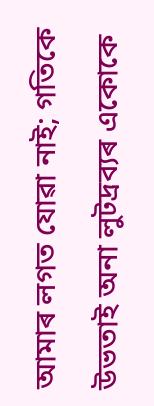আমাৰ লগত যোৱা নাই; গতিকে উভতাই অনা লুটদ্ৰব্যৰ একোকে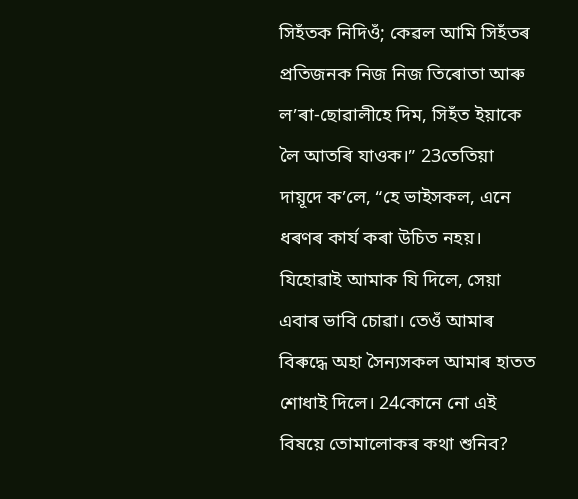সিহঁতক নিদিওঁ; কেৱল আমি সিহঁতৰ প্ৰতিজনক নিজ নিজ তিৰোতা আৰু ল’ৰা-ছোৱালীহে দিম, সিহঁত ইয়াকে লৈ আতৰি যাওক।” 23তেতিয়া দায়ূদে ক’লে, “হে ভাইসকল, এনে ধৰণৰ কাৰ্য কৰা উচিত নহয়। যিহোৱাই আমাক যি দিলে, সেয়া এবাৰ ভাবি চোৱা। তেওঁ আমাৰ বিৰুদ্ধে অহা সৈন্যসকল আমাৰ হাতত শোধাই দিলে। 24কোনে নো এই বিষয়ে তোমালোকৰ কথা শুনিব?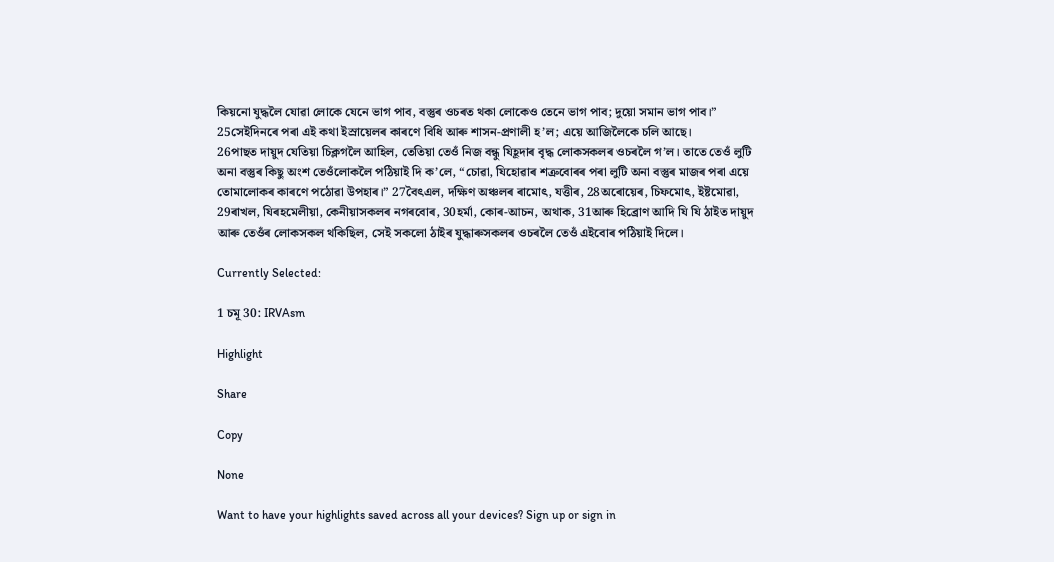কিয়নো যুদ্ধলৈ যোৱা লোকে যেনে ভাগ পাব, বস্তুৰ ওচৰত থকা লোকেও তেনে ভাগ পাব; দুয়ো সমান ভাগ পাব।” 25সেইদিনৰে পৰা এই কথা ইস্ৰায়েলৰ কাৰণে বিধি আৰু শাসন-প্ৰণালী হ’ল; এয়ে আজিলৈকে চলি আছে।
26পাছত দায়ুদ যেতিয়া চিক্লগলৈ আহিল, তেতিয়া তেওঁ নিজ বন্ধু যিহূদাৰ বৃদ্ধ লোকসকলৰ ওচৰলৈ গ’ল। তাতে তেওঁ লুটি অনা বস্তুৰ কিছু অংশ তেওঁলোকলৈ পঠিয়াই দি ক’লে, “চোৱা, যিহোৱাৰ শত্ৰুবোৰৰ পৰা লুটি অনা বস্তুৰ মাজৰ পৰা এয়ে তোমালোকৰ কাৰণে পঠোৱা উপহাৰ।” 27বৈৎএল, দক্ষিণ অঞ্চলৰ ৰামোৎ, যত্তীৰ, 28অৰোয়েৰ, চিফমোৎ, ইষ্টমোৱা, 29ৰাখল, যিৰহমেলীয়া, কেনীয়াসকলৰ নগৰবোৰ, 30হৰ্মা, কোৰ-আচন, অথাক, 31আৰু হিব্ৰোণ আদি যি যি ঠাইত দায়ুদ আৰু তেওঁৰ লোকসকল থকিছিল, সেই সকলো ঠাইৰ যুদ্ধাৰুসকলৰ ওচৰলৈ তেওঁ এইবোৰ পঠিয়াই দিলে।

Currently Selected:

1 চমূ 30: IRVAsm

Highlight

Share

Copy

None

Want to have your highlights saved across all your devices? Sign up or sign in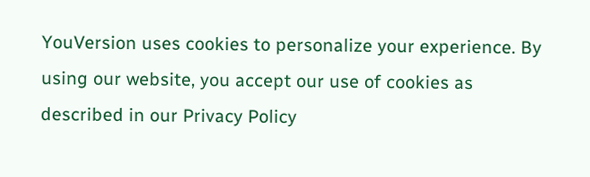YouVersion uses cookies to personalize your experience. By using our website, you accept our use of cookies as described in our Privacy Policy